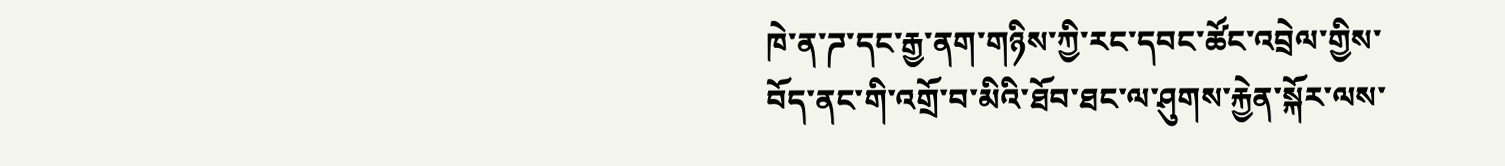ཁེ་ན་ཌ་དང་རྒྱ་ནག་གཉིས་ཀྱི་རང་དབང་ཚོང་འབྲེལ་གྱིས་བོད་ནང་གི་འགྲོ་བ་མིའི་ཐོབ་ཐང་ལ་ཤུགས་རྐྱེན་སྐོར་ལས་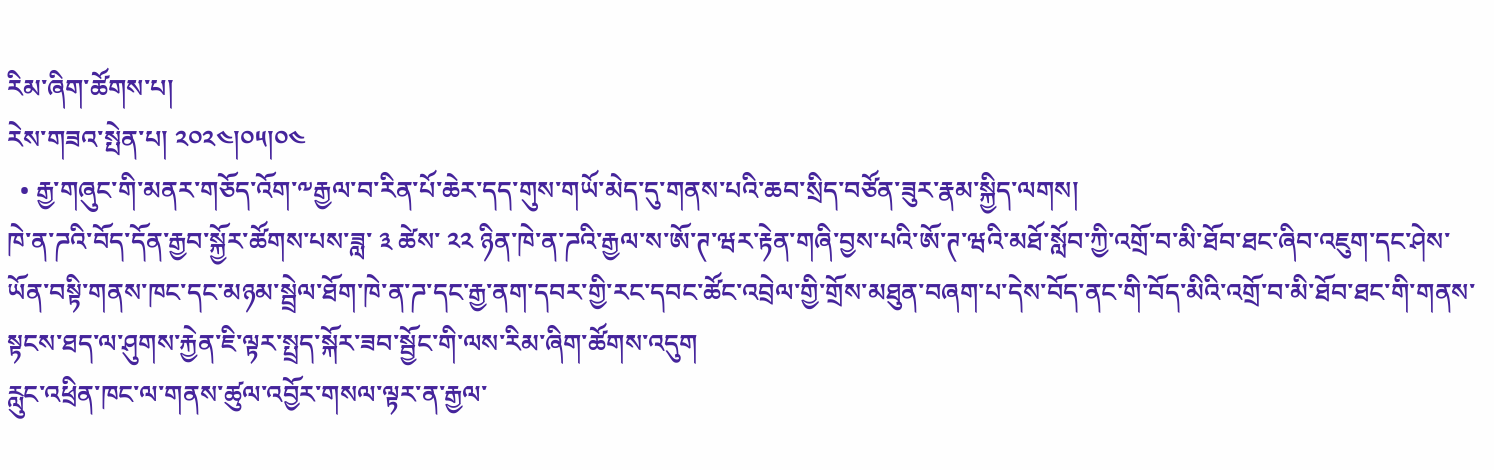རིམ་ཞིག་ཚོགས་པ།
རེས་གཟའ་སྤེན་པ། ༢༠༢༤།༠༥།༠༤
  • རྒྱ་གཞུང་གི་མནར་གཅོད་འོག་༸རྒྱལ་བ་རིན་པོ་ཆེར་དད་གུས་གཡོ་མེད་དུ་གནས་པའི་ཆབ་སྲིད་བཙོན་ཟུར་རྣམ་སྐྱིད་ལགས།
ཁེ་ན་ཌའི་བོད་དོན་རྒྱབ་སྐྱོར་ཚོགས་པས་ཟླ་ ༣ ཚེས་ ༢༢ ཉིན་ཁེ་ན་ཌའི་རྒྱལ་ས་ཨོ་ཊ་ཝར་རྟེན་གཞི་བྱས་པའི་ཨོ་ཊ་ཝའི་མཐོ་སློབ་ཀྱི་འགྲོ་བ་མི་ཐོབ་ཐང་ཞིབ་འཇུག་དང་ཤེས་ཡོན་བསྟི་གནས་ཁང་དང་མཉམ་སྦྲེལ་ཐོག་ཁེ་ན་ཌ་དང་རྒྱ་ནག་དབར་གྱི་རང་དབང་ཚོང་འབྲེལ་གྱི་གྲོས་མཐུན་བཞག་པ་དེས་བོད་ནང་གི་བོད་མིའི་འགྲོ་བ་མི་ཐོབ་ཐང་གི་གནས་སྟངས་ཐད་ལ་ཤུགས་རྐྱེན་ཇི་ལྟར་སྤྲད་སྐོར་ཟབ་སྦྱོང་གི་ལས་རིམ་ཞིག་ཚོགས་འདུག
རླུང་འཕྲིན་ཁང་ལ་གནས་ཚུལ་འབྱོར་གསལ་ལྟར་ན་རྒྱལ་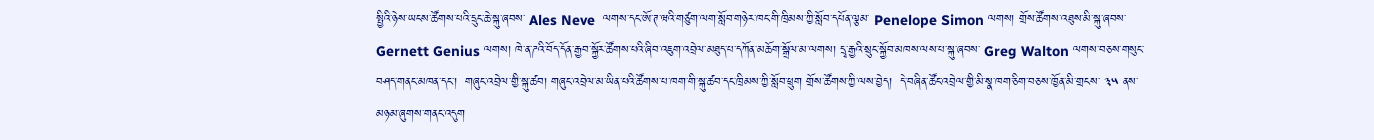སྤྱིའི་ཉེས་ཡངས་ཚོགས་པའི་དྲུང་ཆེ་སྐུ་ཞབས་ Ales Neve  ལགས་དང་ཨོ་ཊ་ཝའི་གཙུག་ལག་སློབ་གཉེར་ཁང་གི་ཁྲིམས་ཀྱི་སློབ་དཔོན་ལྕམ་ Penelope Simon ལགས། གྲོས་ཚོགས་འཐུས་མི་སྐུ་ཞབས་ Gernett Genius ལགས། ཁེ་ན་ཌའི་བོད་དོན་རྒྱབ་སྐྱོར་ཚོགས་པའི་ཞིབ་འཇུག་འབྲེལ་མཐུད་པ་དཀོན་མཆོག་སྒྲོལ་མ་ལགས། དྲྭ་རྒྱའི་སྲུང་སྐྱོབ་མཁས་ལས་པ་སྐུ་ཞབས་ Greg Walton ལགས་བཅས་གསུང་བཤད་གནང་མཁན་དང་།  གཞུང་འབྲེལ་གྱི་སྐུ་ཚབ། གཞུང་འབྲེལ་མ་ཡིན་པའི་ཚོགས་པ་ཁག་གི་སྐུ་ཚབ་དང་ཁྲིམས་ཀྱི་སློབ་ཕྲུག གྲོས་ཚོགས་ཀྱི་ལས་བྱེད།  དེ་བཞིན་ཚོང་འབྲེལ་གྱི་མི་སྣ་ཁག་ཅིག་བཅས་ཁྱོན་མི་གྲངས་ ༣༥ ནས་མཉམ་ཞུགས་གནང་འདུག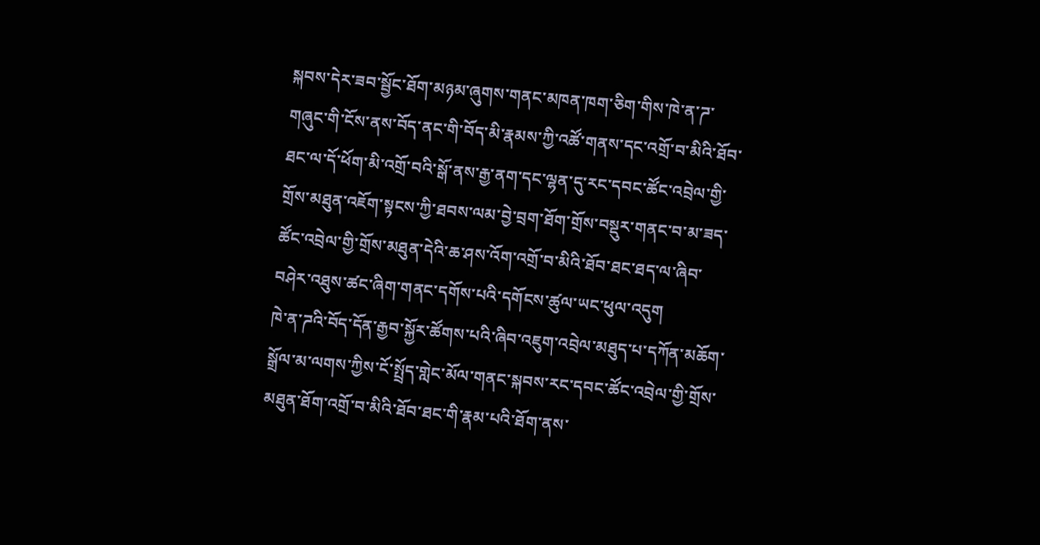སྐབས་དེར་ཟབ་སྦྱོང་ཐོག་མཉམ་ཞུགས་གནང་མཁན་ཁག་ཅིག་གིས་ཁེ་ན་ཌ་གཞུང་གི་ངོས་ནས་བོད་ནང་གི་བོད་མི་རྣམས་ཀྱི་འཚོ་གནས་དང་འགྲོ་བ་མིའི་ཐོབ་ཐང་ལ་དོ་ཕོག་མི་འགྲོ་བའི་སྒོ་ནས་རྒྱ་ནག་དང་ལྷན་དུ་རང་དབང་ཚོང་འབྲེལ་གྱི་གྲོས་མཐུན་འཇོག་སྟངས་ཀྱི་ཐབས་ལམ་བྱེ་བྲག་ཐོག་གྲོས་བསྡུར་གནང་བ་མ་ཟད་ཚོང་འབྲེལ་གྱི་གྲོས་མཐུན་དེའི་ཆ་ཤས་འོག་འགྲོ་བ་མིའི་ཐོབ་ཐང་ཐད་ལ་ཞིབ་བཤེར་འཐུས་ཚང་ཞིག་གནང་དགོས་པའི་དགོངས་ཚུལ་ཡང་ཕུལ་འདུག
ཁེ་ན་ཌའི་བོད་དོན་རྒྱབ་སྐྱོར་ཚོགས་པའི་ཞིབ་འཇུག་འབྲེལ་མཐུད་པ་དཀོན་མཆོག་སྒྲོལ་མ་ལགས་ཀྱིས་ངོ་སྤྲོད་གླེང་མོལ་གནང་སྐབས་རང་དབང་ཚོང་འབྲེལ་གྱི་གྲོས་མཐུན་ཐོག་འགྲོ་བ་མིའི་ཐོབ་ཐང་གི་རྣམ་པའི་ཐོག་ནས་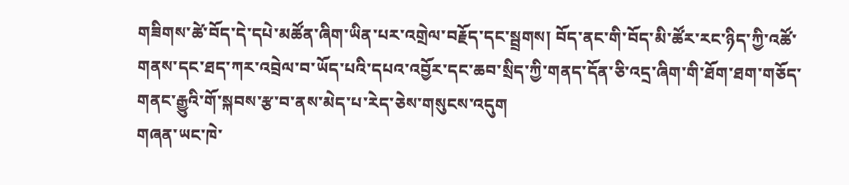གཟིགས་ཚེ་བོད་དེ་དཔེ་མཚོན་ཞིག་ཡིན་པར་འགྲེལ་བརྗོད་དང་སྦྲགས། བོད་ནང་གི་བོད་མི་ཚོར་རང་ཉིད་ཀྱི་འཚོ་གནས་དང་ཐད་ཀར་འབྲེལ་བ་ཡོད་པའི་དཔའ་འབྱོར་དང་ཆབ་སྲིད་ཀྱི་གནད་དོན་ཅི་འདྲ་ཞིག་གི་ཐོག་ཐག་གཅོད་གནང་རྒྱུའི་གོ་སྐབས་རྩ་བ་ནས་མེད་པ་རེད་ཅེས་གསུངས་འདུག
གཞན་ཡང་ཁེ་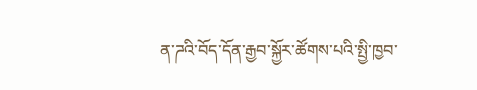ན་ཌའི་བོད་དོན་རྒྱབ་སྐྱོར་ཚོགས་པའི་སྤྱི་ཁྱབ་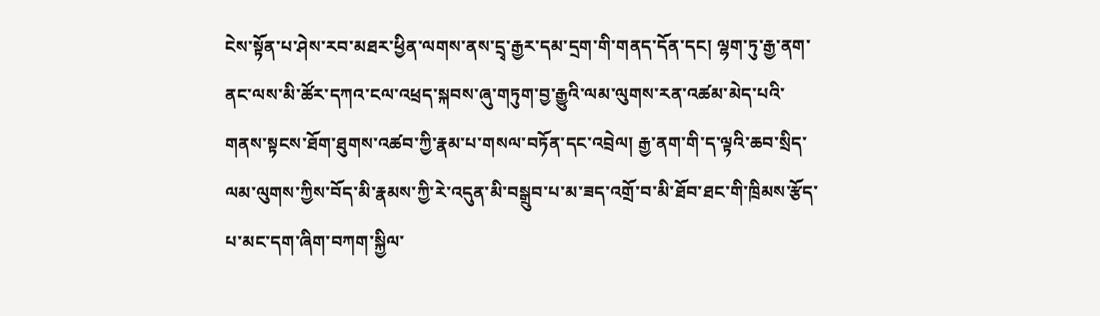ངེས་སྟོན་པ་ཤེས་རབ་མཐར་ཕྱིན་ལགས་ནས་དྲྭ་རྒྱར་དམ་དྲག་གི་གནད་དོན་དང། ལྷག་ཏུ་རྒྱ་ནག་ནང་ལས་མི་ཚོར་དཀའ་ངལ་འཕྲད་སྐབས་ཞུ་གཏུག་བྱ་རྒྱུའི་ལམ་ལུགས་རན་འཚམ་མེད་པའི་གནས་སྟངས་ཐོག་ཐུགས་འཚབ་ཀྱི་རྣམ་པ་གསལ་བཏོན་དང་འབྲེལ། རྒྱ་ནག་གི་ད་ལྟའི་ཆབ་སྲིད་ལམ་ལུགས་ཀྱིས་བོད་མི་རྣམས་ཀྱི་རེ་འདུན་མི་བསྒྲུབ་པ་མ་ཟད་འགྲོ་བ་མི་ཐོབ་ཐང་གི་ཁྲིམས་རྩོད་པ་མང་དག་ཞིག་བཀག་སྐྱིལ་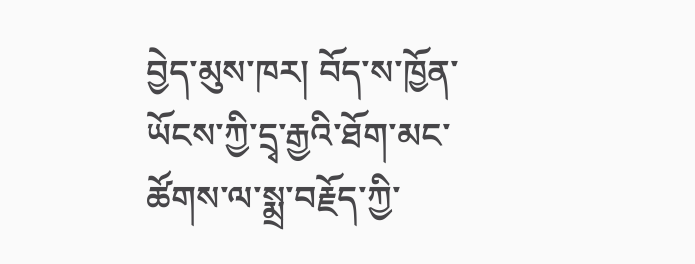བྱེད་མུས་ཁར། བོད་ས་ཁྱོན་ཡོངས་ཀྱི་དྲྭ་རྒྱའི་ཐོག་མང་ཚོགས་ལ་སྨྲ་བརྗོད་ཀྱི་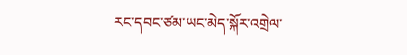རང་དབང་ཙམ་ཡང་མེད་སྐོར་འགྲེལ་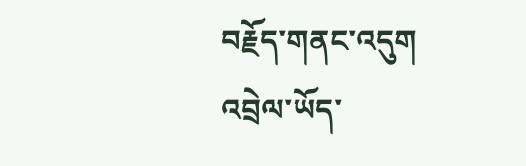བརྗོད་གནང་འདུག
འབྲེལ་ཡོད་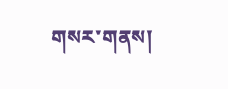གསར་གནས།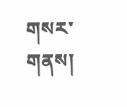གསར་གནས།